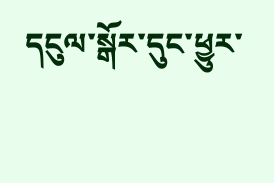དངུལ་སྒོར་དུང་ཕྱུར་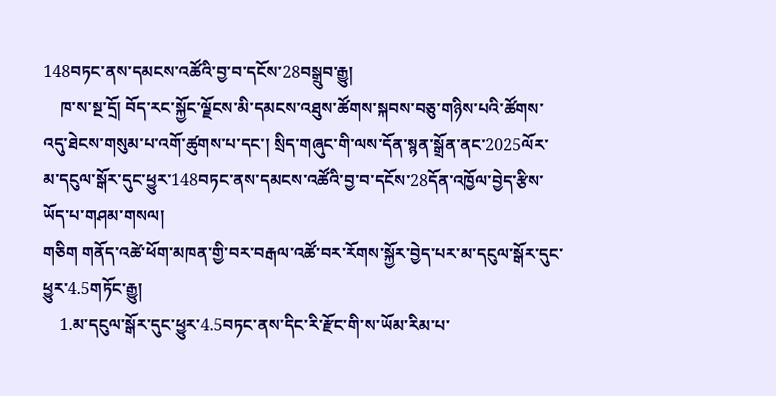148བཏང་ནས་དམངས་འཚོའི་བྱ་བ་དངོས་28བསྒྲུབ་རྒྱུ།
    ཁ་ས་སྔ་དྲོ། བོད་རང་སྐྱོང་ལྗོངས་མི་དམངས་འཐུས་ཚོགས་སྐབས་བཅུ་གཉིས་པའི་ཚོགས་འདུ་ཐེངས་གསུམ་པ་འགོ་ཚུགས་པ་དང་། སྲིད་གཞུང་གི་ལས་དོན་སྙན་སྒྲོན་ནང་2025ལོར་མ་དངུལ་སྒོར་དུང་ཕྱུར་148བཏང་ནས་དམངས་འཚོའི་བྱ་བ་དངོས་28དོན་འཁྱོལ་བྱེད་རྩིས་ཡོད་པ་གཤམ་གསལ།
གཅིག གནོད་འཚེ་ཕོག་མཁན་གྱི་བར་བརྒལ་འཚོ་བར་རོགས་སྐྱོར་བྱེད་པར་མ་དངུལ་སྒོར་དུང་ཕྱུར་4.5གཏོང་རྒྱུ།
    1.མ་དངུལ་སྒོར་དུང་ཕྱུར་4.5བཏང་ནས་དིང་རི་རྫོང་གི་ས་ཡོམ་རིམ་པ་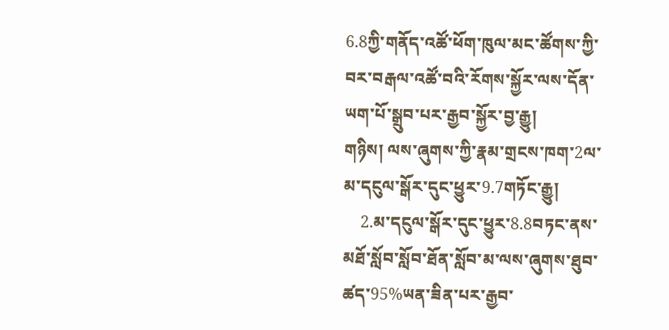6.8ཀྱི་གནོད་འཚོ་ཕོག་ཁུལ་མང་ཚོགས་ཀྱི་བར་བརྒལ་འཚོ་བའི་རོགས་སྐྱོར་ལས་དོན་ཡག་པོ་སྒྲུབ་པར་རྒྱབ་སྐྱོར་བྱ་རྒྱུ།
གཉིས། ལས་ཞུགས་ཀྱི་རྣམ་གྲངས་ཁག་2ལ་མ་དངུལ་སྒོར་དུང་ཕྱུར་9.7གཏོང་རྒྱུ།
    2.མ་དངུལ་སྒོར་དུང་ཕྱུར་8.8བཏང་ནས་མཐོ་སློབ་སློབ་ཐོན་སློབ་མ་ལས་ཞུགས་ཐུབ་ཚད་95%ཡན་ཟིན་པར་རྒྱབ་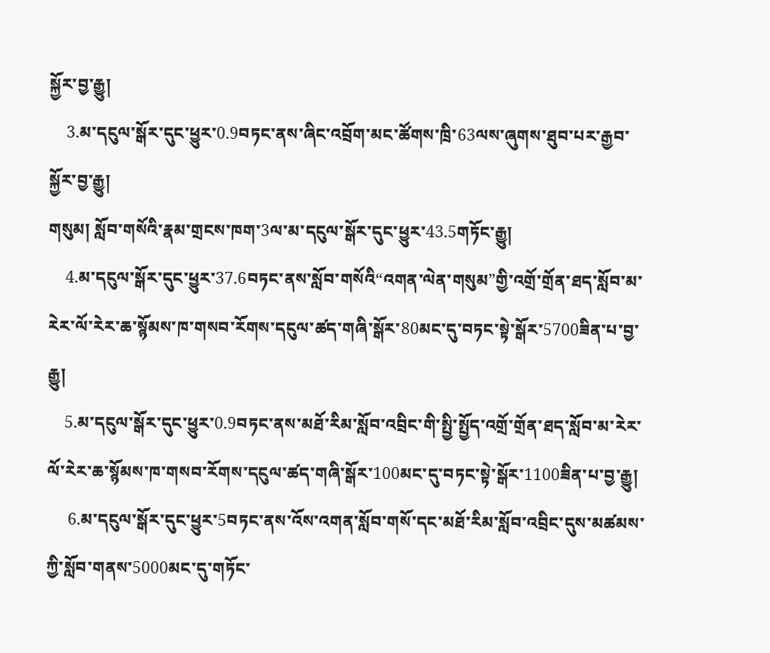སྐྱོར་བྱ་རྒྱུ།
    3.མ་དངུལ་སྒོར་དུང་ཕྱུར་0.9བཏང་ནས་ཞིང་འབྲོག་མང་ཚོགས་ཁྲི་63ལས་ཞུགས་ཐུབ་པར་རྒྱབ་སྐྱོར་བྱ་རྒྱུ།
གསུམ། སློབ་གསོའི་རྣམ་གྲངས་ཁག་3ལ་མ་དངུལ་སྒོར་དུང་ཕྱུར་43.5གཏོང་རྒྱུ།
    4.མ་དངུལ་སྒོར་དུང་ཕྱུར་37.6བཏང་ནས་སློབ་གསོའི“འགན་ལེན་གསུམ”གྱི་འགྲོ་གྲོན་ཐད་སློབ་མ་རེར་ལོ་རེར་ཆ་སྙོམས་ཁ་གསབ་རོགས་དངུལ་ཚད་གཞི་སྒོར་80མང་དུ་བཏང་སྟེ་སྒོར་5700ཟིན་པ་བྱ་རྒྱུ།
    5.མ་དངུལ་སྒོར་དུང་ཕྱུར་0.9བཏང་ནས་མཐོ་རིམ་སློབ་འབྲིང་གི་སྤྱི་སྤྱོད་འགྲོ་གྲོན་ཐད་སློབ་མ་རེར་ལོ་རེར་ཆ་སྙོམས་ཁ་གསབ་རོགས་དངུལ་ཚད་གཞི་སྒོར་100མང་དུ་བཏང་སྟེ་སྒོར་1100ཟིན་པ་བྱ་རྒྱུ།
     6.མ་དངུལ་སྒོར་དུང་ཕྱུར་5བཏང་ནས་འོས་འགན་སློབ་གསོ་དང་མཐོ་རིམ་སློབ་འབྲིང་དུས་མཚམས་ཀྱི་སློབ་གནས་5000མང་དུ་གཏོང་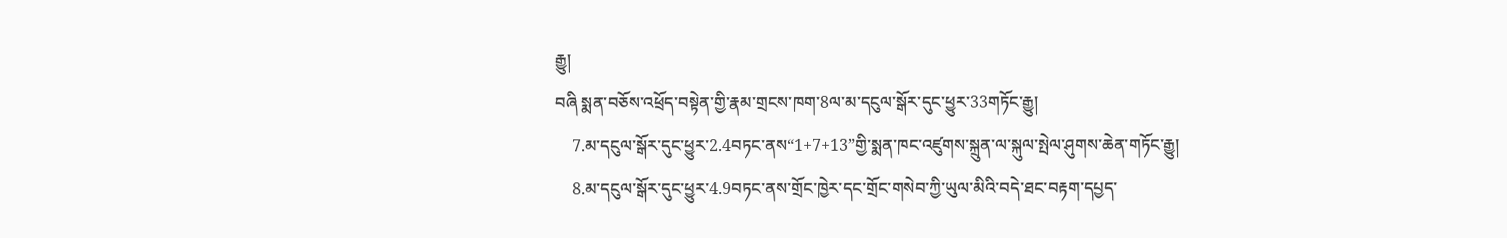རྒྱུ།
བཞི སྨན་བཅོས་འཕྲོད་བསྟེན་གྱི་རྣམ་གྲངས་ཁག་8ལ་མ་དངུལ་སྒོར་དུང་ཕྱུར་33གཏོང་རྒྱུ།
    7.མ་དངུལ་སྒོར་དུང་ཕྱུར་2.4བཏང་ནས“1+7+13”གྱི་སྨན་ཁང་འཛུགས་སྐྲུན་ལ་སྐུལ་སྤེལ་ཤུགས་ཆེན་གཏོང་རྒྱུ།
    8.མ་དངུལ་སྒོར་དུང་ཕྱུར་4.9བཏང་ནས་གྲོང་ཁྱེར་དང་གྲོང་གསེབ་ཀྱི་ཡུལ་མིའི་བདེ་ཐང་བརྟག་དཔྱད་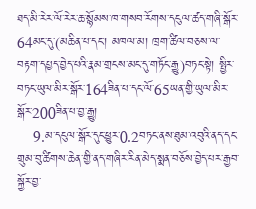ཐད་མི་རེར་ལོ་རེར་ཆ་སྙོམས་ཁ་གསབ་རོགས་དངུལ་ཚད་གཞི་སྒོར་64མང་དུ་(མཆིན་པ་དང་། མཁལ་མ། ཁྲག་ཚིལ་བཅས་ལ་བརྟག་དཔྱད་བྱེད་པའི་རྣམ་གྲངས་མང་དུ་གཏོང་རྒྱུ)བཏང་སྟེ། སྤྱིར་བཏང་ཡུལ་མིར་སྒོར་164ཟིན་པ་དང་ལོ་65ཡན་གྱི་ཡུལ་མིར་སྒོར་200ཟིན་པ་བྱ་རྒྱུ།
    9.མ་དངུལ་སྒོར་དུང་ཕྱུར་0.2བཏང་ནས་ཐུམ་འབུའི་ནད་དང་གྲུམ་བུ་ཚིགས་ཆེན་གྱི་ནད་གཞིར་རིན་མེད་སྨན་བཅོས་བྱེད་པར་རྒྱབ་སྐྱོར་བྱ་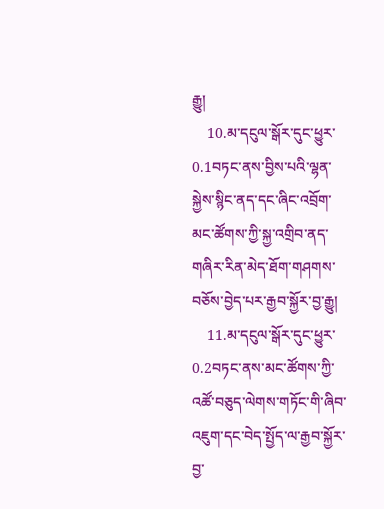རྒྱུ།
    10.མ་དངུལ་སྒོར་དུང་ཕྱུར་0.1བཏང་ནས་བྱིས་པའི་ལྷན་སྐྱེས་སྙིང་ནད་དང་ཞིང་འབྲོག་མང་ཚོགས་ཀྱི་སྐྱ་འགྲིབ་ནད་གཞིར་རིན་མེད་ཐོག་གཤགས་བཅོས་བྱེད་པར་རྒྱབ་སྐྱོར་བྱ་རྒྱུ།
    11.མ་དངུལ་སྒོར་དུང་ཕྱུར་0.2བཏང་ནས་མང་ཚོགས་ཀྱི་འཚོ་བཅུད་ལེགས་གཏོང་གི་ཞིབ་འཇུག་དང་བེད་སྤྱོད་ལ་རྒྱབ་སྐྱོར་བྱ་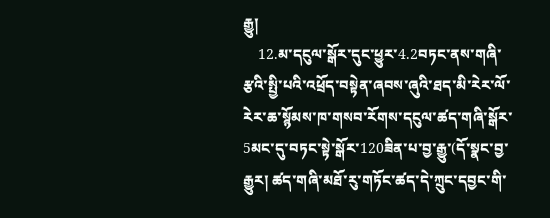རྒྱུ།
    12.མ་དངུལ་སྒོར་དུང་ཕྱུར་4.2བཏང་ནས་གཞི་རྩའི་སྤྱི་པའི་འཕྲོད་བསྟེན་ཞབས་ཞུའི་ཐད་མི་རེར་ལོ་རེར་ཆ་སྙོམས་ཁ་གསབ་རོགས་དངུལ་ཚད་གཞི་སྒོར་5མང་དུ་བཏང་སྟེ་སྒོར་120ཟིན་པ་བྱ་རྒྱུ་(དོ་སྣང་བྱ་རྒྱུར། ཚད་གཞི་མཐོ་རུ་གཏོང་ཚད་དེ་ཀྲུང་དབྱང་གི་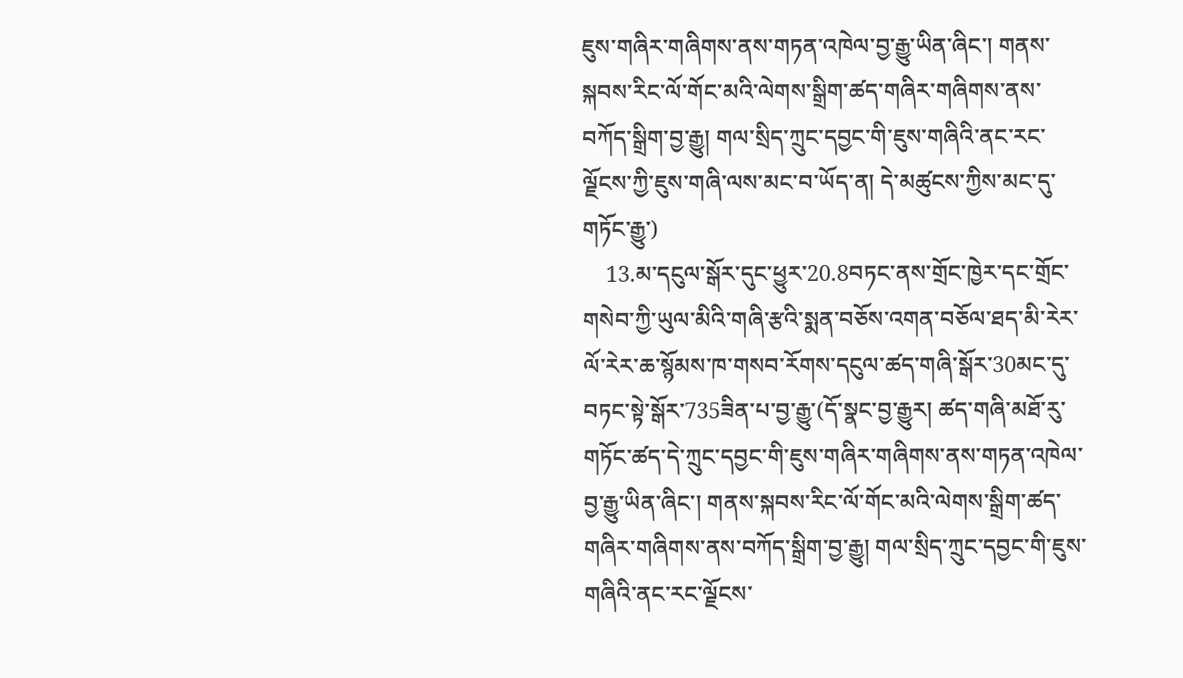ཇུས་གཞིར་གཞིགས་ནས་གཏན་འཁེལ་བྱ་རྒྱུ་ཡིན་ཞིང་། གནས་སྐབས་རིང་ལོ་གོང་མའི་ལེགས་སྒྲིག་ཚད་གཞིར་གཞིགས་ནས་བཀོད་སྒྲིག་བྱ་རྒྱུ། གལ་སྲིད་ཀྲུང་དབྱང་གི་ཇུས་གཞིའི་ནང་རང་ལྗོངས་ཀྱི་ཇུས་གཞི་ལས་མང་བ་ཡོད་ན། དེ་མཚུངས་ཀྱིས་མང་དུ་གཏོང་རྒྱུ་)
    13.མ་དངུལ་སྒོར་དུང་ཕྱུར་20.8བཏང་ནས་གྲོང་ཁྱེར་དང་གྲོང་གསེབ་ཀྱི་ཡུལ་མིའི་གཞི་རྩའི་སྨན་བཅོས་འགན་བཅོལ་ཐད་མི་རེར་ལོ་རེར་ཆ་སྙོམས་ཁ་གསབ་རོགས་དངུལ་ཚད་གཞི་སྒོར་30མང་དུ་བཏང་སྟེ་སྒོར་735ཟིན་པ་བྱ་རྒྱུ་(དོ་སྣང་བྱ་རྒྱུར། ཚད་གཞི་མཐོ་རུ་གཏོང་ཚད་དེ་ཀྲུང་དབྱང་གི་ཇུས་གཞིར་གཞིགས་ནས་གཏན་འཁེལ་བྱ་རྒྱུ་ཡིན་ཞིང་། གནས་སྐབས་རིང་ལོ་གོང་མའི་ལེགས་སྒྲིག་ཚད་གཞིར་གཞིགས་ནས་བཀོད་སྒྲིག་བྱ་རྒྱུ། གལ་སྲིད་ཀྲུང་དབྱང་གི་ཇུས་གཞིའི་ནང་རང་ལྗོངས་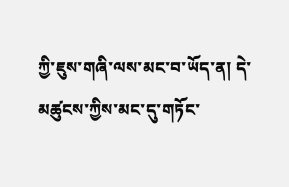ཀྱི་ཇུས་གཞི་ལས་མང་བ་ཡོད་ན། དེ་མཚུངས་ཀྱིས་མང་དུ་གཏོང་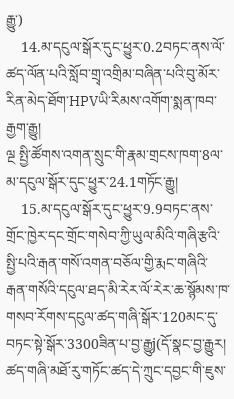རྒྱུ་)
    14.མ་དངུལ་སྒོར་དུང་ཕྱུར་0.2བཏང་ནས་ལོ་ཚད་ལོན་པའི་སློབ་གྲྭ་འགྲིམ་བཞིན་པའི་བུ་མོར་རིན་མེད་ཐོག་HPVཡི་རིམས་འགོག་སྨན་ཁབ་རྒྱག་རྒྱུ།
ལྔ སྤྱི་ཚོགས་འགན་སྲུང་གི་རྣམ་གྲངས་ཁག་8ལ་མ་དངུལ་སྒོར་དུང་ཕྱུར་24.1གཏོང་རྒྱུ།
    15.མ་དངུལ་སྒོར་དུང་ཕྱུར་9.9བཏང་ནས་གྲོང་ཁྱེར་དང་གྲོང་གསེབ་ཀྱི་ཡུལ་མིའི་གཞི་རྩའི་སྤྱི་པའི་རྒན་གསོ་འགན་བཅོལ་གྱི་རྨང་གཞིའི་རྒན་གསོའི་དངུལ་ཐད་མི་རེར་ལོ་རེར་ཆ་སྙོམས་ཁ་གསབ་རོགས་དངུལ་ཚད་གཞི་སྒོར་120མང་དུ་བཏང་སྟེ་སྒོར་3300ཟིན་པ་བྱ་རྒྱུj(དོ་སྣང་བྱ་རྒྱུར། ཚད་གཞི་མཐོ་རུ་གཏོང་ཚད་དེ་ཀྲུང་དབྱང་གི་ཇུས་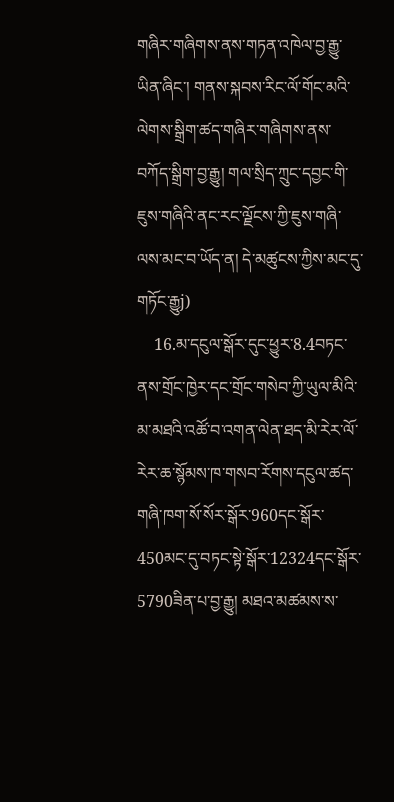གཞིར་གཞིགས་ནས་གཏན་འཁེལ་བྱ་རྒྱུ་ཡིན་ཞིང་། གནས་སྐབས་རིང་ལོ་གོང་མའི་ལེགས་སྒྲིག་ཚད་གཞིར་གཞིགས་ནས་བཀོད་སྒྲིག་བྱ་རྒྱུ། གལ་སྲིད་ཀྲུང་དབྱང་གི་ཇུས་གཞིའི་ནང་རང་ལྗོངས་ཀྱི་ཇུས་གཞི་ལས་མང་བ་ཡོད་ན། དེ་མཚུངས་ཀྱིས་མང་དུ་གཏོང་རྒྱུj)
    16.མ་དངུལ་སྒོར་དུང་ཕྱུར་8.4བཏང་ནས་གྲོང་ཁྱེར་དང་གྲོང་གསེབ་ཀྱི་ཡུལ་མིའི་མ་མཐའི་འཚོ་བ་འགན་ལེན་ཐད་མི་རེར་ལོ་རེར་ཆ་སྙོམས་ཁ་གསབ་རོགས་དངུལ་ཚད་གཞི་ཁག་སོ་སོར་སྒོར་960དང་སྒོར་450མང་དུ་བཏང་སྟེ་སྒོར་12324དང་སྒོར་5790ཟིན་པ་བྱ་རྒྱུ། མཐའ་མཚམས་ས་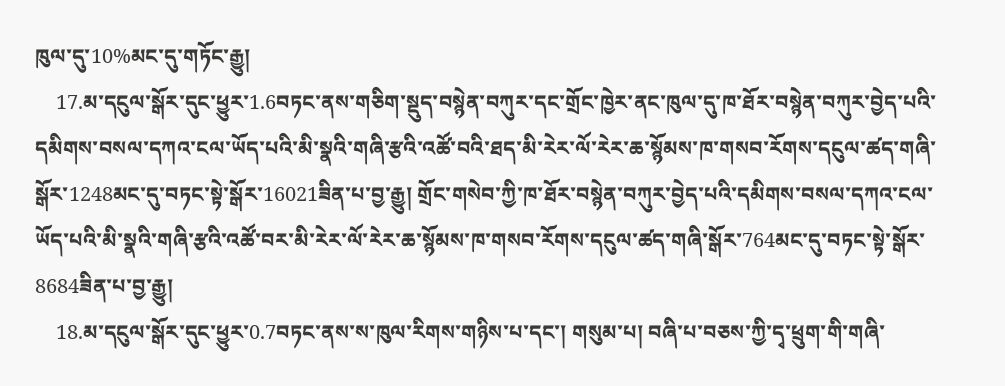ཁུལ་དུ་10%མང་དུ་གཏོང་རྒྱུ།
    17.མ་དངུལ་སྒོར་དུང་ཕྱུར་1.6བཏང་ནས་གཅིག་སྡུད་བསྙེན་བཀུར་དང་གྲོང་ཁྱེར་ནང་ཁུལ་དུ་ཁ་ཐོར་བསྙེན་བཀུར་བྱེད་པའི་དམིགས་བསལ་དཀའ་ངལ་ཡོད་པའི་མི་སྣའི་གཞི་རྩའི་འཚོ་བའི་ཐད་མི་རེར་ལོ་རེར་ཆ་སྙོམས་ཁ་གསབ་རོགས་དངུལ་ཚད་གཞི་སྒོར་1248མང་དུ་བཏང་སྟེ་སྒོར་16021ཟིན་པ་བྱ་རྒྱུ། གྲོང་གསེབ་ཀྱི་ཁ་ཐོར་བསྙེན་བཀུར་བྱེད་པའི་དམིགས་བསལ་དཀའ་ངལ་ཡོད་པའི་མི་སྣའི་གཞི་རྩའི་འཚོ་བར་མི་རེར་ལོ་རེར་ཆ་སྙོམས་ཁ་གསབ་རོགས་དངུལ་ཚད་གཞི་སྒོར་764མང་དུ་བཏང་སྟེ་སྒོར་8684ཟིན་པ་བྱ་རྒྱུ།
    18.མ་དངུལ་སྒོར་དུང་ཕྱུར་0.7བཏང་ནས་ས་ཁུལ་རིགས་གཉིས་པ་དང་། གསུམ་པ། བཞི་པ་བཅས་ཀྱི་དྭ་ཕྲུག་གི་གཞི་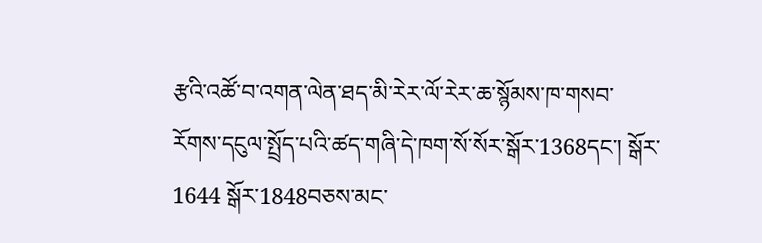རྩའི་འཚོ་བ་འགན་ལེན་ཐད་མི་རེར་ལོ་རེར་ཆ་སྙོམས་ཁ་གསབ་རོགས་དངུལ་སྤྲོད་པའི་ཚད་གཞི་དེ་ཁག་སོ་སོར་སྒོར་1368དང་། སྒོར་1644 སྒོར་1848བཅས་མང་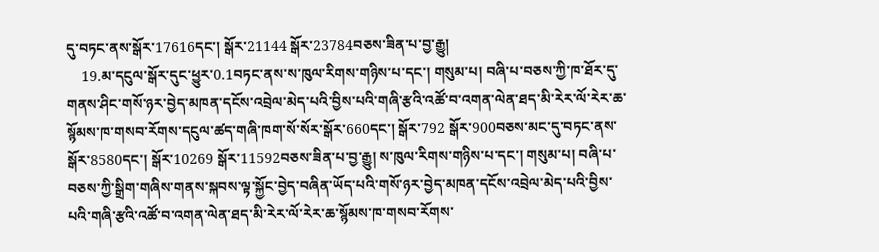དུ་བཏང་ནས་སྒོར་17616དང་། སྒོར་21144 སྒོར་23784བཅས་ཟིན་པ་བྱ་རྒྱུ།
    19.མ་དངུལ་སྒོར་དུང་ཕྱུར་0.1བཏང་ནས་ས་ཁུལ་རིགས་གཉིས་པ་དང་། གསུམ་པ། བཞི་པ་བཅས་ཀྱི་ཁ་ཐོར་དུ་གནས་ཤིང་གསོ་ཉར་བྱེད་མཁན་དངོས་འབྲེལ་མེད་པའི་བྱིས་པའི་གཞི་རྩའི་འཚོ་བ་འགན་ལེན་ཐད་མི་རེར་ལོ་རེར་ཆ་སྙོམས་ཁ་གསབ་རོགས་དངུལ་ཚད་གཞི་ཁག་སོ་སོར་སྒོར་660དང་། སྒོར་792 སྒོར་900བཅས་མང་དུ་བཏང་ནས་སྒོར་8580དང་། སྒོར་10269 སྒོར་11592བཅས་ཟིན་པ་བྱ་རྒྱུ། ས་ཁུལ་རིགས་གཉིས་པ་དང་། གསུམ་པ། བཞི་པ་བཅས་ཀྱི་སྒྲིག་གཞིས་གནས་སྐབས་ལྟ་སྐྱོང་བྱེད་བཞིན་ཡོད་པའི་གསོ་ཉར་བྱེད་མཁན་དངོས་འབྲེལ་མེད་པའི་བྱིས་པའི་གཞི་རྩའི་འཚོ་བ་འགན་ལེན་ཐད་མི་རེར་ལོ་རེར་ཆ་སྙོམས་ཁ་གསབ་རོགས་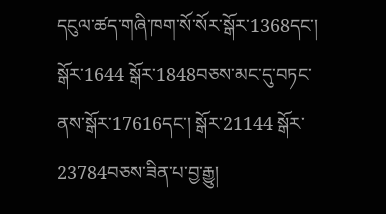དངུལ་ཚད་གཞི་ཁག་སོ་སོར་སྒོར་1368དང་། སྒོར་1644 སྒོར་1848བཅས་མང་དུ་བཏང་ནས་སྒོར་17616དང་། སྒོར་21144 སྒོར་23784བཅས་ཟིན་པ་བྱ་རྒྱུ།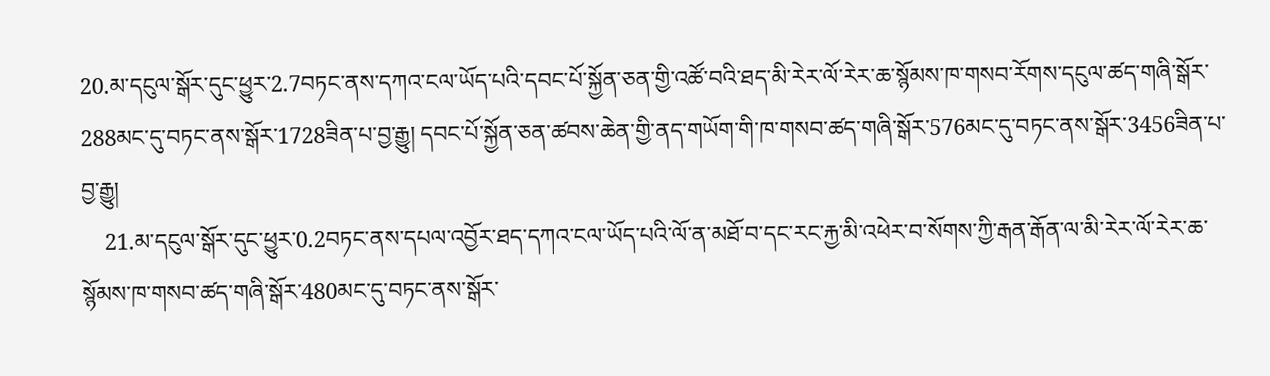20.མ་དངུལ་སྒོར་དུང་ཕྱུར་2.7བཏང་ནས་དཀའ་ངལ་ཡོད་པའི་དབང་པོ་སྐྱོན་ཅན་གྱི་འཚོ་བའི་ཐད་མི་རེར་ལོ་རེར་ཆ་སྙོམས་ཁ་གསབ་རོགས་དངུལ་ཚད་གཞི་སྒོར་288མང་དུ་བཏང་ནས་སྒོར་1728ཟིན་པ་བྱ་རྒྱུ། དབང་པོ་སྐྱོན་ཅན་ཚབས་ཆེན་གྱི་ནད་གཡོག་གི་ཁ་གསབ་ཚད་གཞི་སྒོར་576མང་དུ་བཏང་ནས་སྒོར་3456ཟིན་པ་བྱ་རྒྱུ།
    21.མ་དངུལ་སྒོར་དུང་ཕྱུར་0.2བཏང་ནས་དཔལ་འབྱོར་ཐད་དཀའ་ངལ་ཡོད་པའི་ལོ་ན་མཐོ་བ་དང་རང་རྐྱ་མི་འཕེར་བ་སོགས་ཀྱི་རྒན་རྒོན་ལ་མི་རེར་ལོ་རེར་ཆ་སྙོམས་ཁ་གསབ་ཚད་གཞི་སྒོར་480མང་དུ་བཏང་ནས་སྒོར་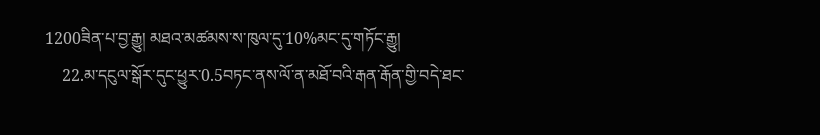1200ཟིན་པ་བྱ་རྒྱུ། མཐའ་མཚམས་ས་ཁུལ་དུ་10%མང་དུ་གཏོང་རྒྱུ།
    22.མ་དངུལ་སྒོར་དུང་ཕྱུར་0.5བཏང་ནས་ལོ་ན་མཐོ་བའི་རྒན་རྒོན་གྱི་བདེ་ཐང་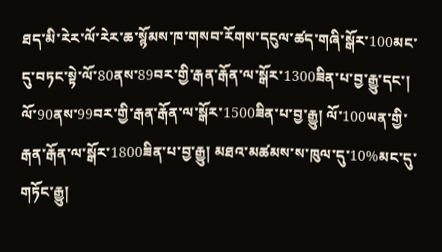ཐད་མི་རེར་ལོ་རེར་ཆ་སྙོམས་ཁ་གསབ་རོགས་དངུལ་ཚད་གཞི་སྒོར་100མང་དུ་བཏང་སྟེ་ལོ་80ནས་89བར་གྱི་རྒན་རྒོན་ལ་སྒོར་1300ཟིན་པ་བྱ་རྒྱུ་དང་། ལོ་90ནས་99བར་གྱི་རྒན་རྒོན་ལ་སྒོར་1500ཟིན་པ་བྱ་རྒྱུ། ལོ་100ཡན་གྱི་རྒན་རྒོན་ལ་སྒོར་1800ཟིན་པ་བྱ་རྒྱུ། མཐའ་མཚམས་ས་ཁུལ་དུ་10%མང་དུ་གཏོང་རྒྱུ།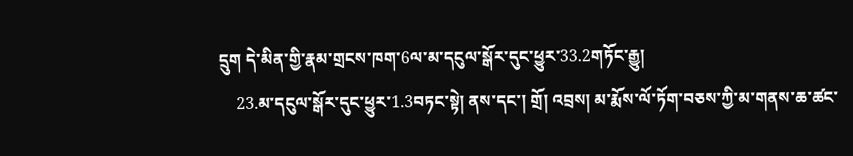དྲུག དེ་མིན་གྱི་རྣམ་གྲངས་ཁག་6ལ་མ་དངུལ་སྒོར་དུང་ཕྱུར་33.2གཏོང་རྒྱུ།
    23.མ་དངུལ་སྒོར་དུང་ཕྱུར་1.3བཏང་སྟེ། ནས་དང་། གྲོ། འབྲས། མ་རྨོས་ལོ་ཏོག་བཅས་ཀྱི་མ་གནས་ཆ་ཚང་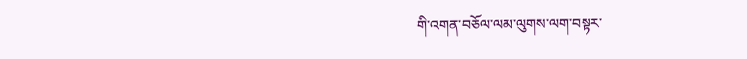གི་འགན་བཅོལ་ལམ་ལུགས་ལག་བསྟར་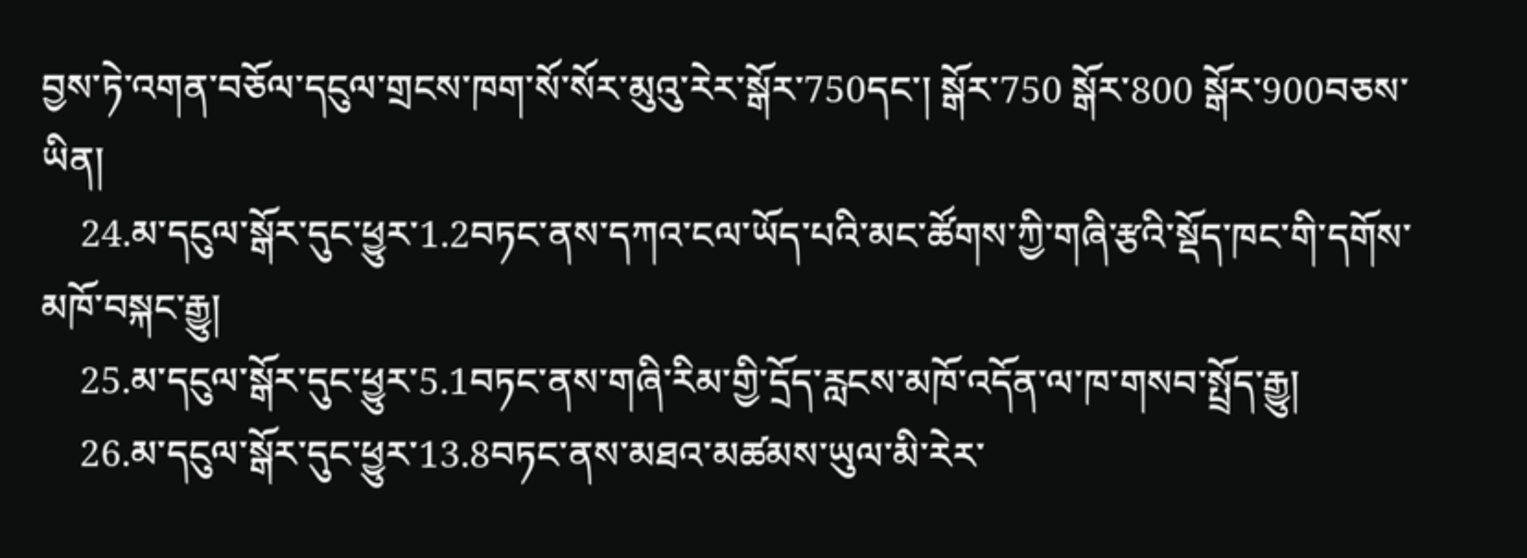བྱས་ཏེ་འགན་བཅོལ་དངུལ་གྲངས་ཁག་སོ་སོར་མུའུ་རེར་སྒོར་750དང་། སྒོར་750 སྒོར་800 སྒོར་900བཅས་ཡིན།
    24.མ་དངུལ་སྒོར་དུང་ཕྱུར་1.2བཏང་ནས་དཀའ་ངལ་ཡོད་པའི་མང་ཚོགས་ཀྱི་གཞི་རྩའི་སྡོད་ཁང་གི་དགོས་མཁོ་བསྐང་རྒྱུ།
    25.མ་དངུལ་སྒོར་དུང་ཕྱུར་5.1བཏང་ནས་གཞི་རིམ་གྱི་དྲོད་རླངས་མཁོ་འདོན་ལ་ཁ་གསབ་སྤྲོད་རྒྱུ།
    26.མ་དངུལ་སྒོར་དུང་ཕྱུར་13.8བཏང་ནས་མཐའ་མཚམས་ཡུལ་མི་རེར་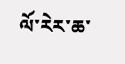ལོ་རེར་ཆ་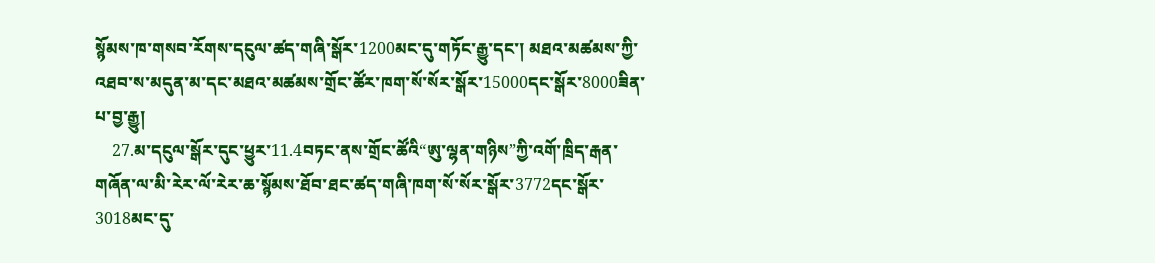སྙོམས་ཁ་གསབ་རོགས་དངུལ་ཚད་གཞི་སྒོར་1200མང་དུ་གཏོང་རྒྱུ་དང་། མཐའ་མཚམས་ཀྱི་འཐབ་ས་མདུན་མ་དང་མཐའ་མཚམས་གྲོང་ཚོར་ཁག་སོ་སོར་སྒོར་15000དང་སྒོར་8000ཟིན་པ་བྱ་རྒྱུ།
    27.མ་དངུལ་སྒོར་དུང་ཕྱུར་11.4བཏང་ནས་གྲོང་ཚོའི“ཨུ་ལྷན་གཉིས”ཀྱི་འགོ་ཁྲིད་རྒན་གཞོན་ལ་མི་རེར་ལོ་རེར་ཆ་སྙོམས་ཐོབ་ཐང་ཚད་གཞི་ཁག་སོ་སོར་སྒོར་3772དང་སྒོར་3018མང་དུ་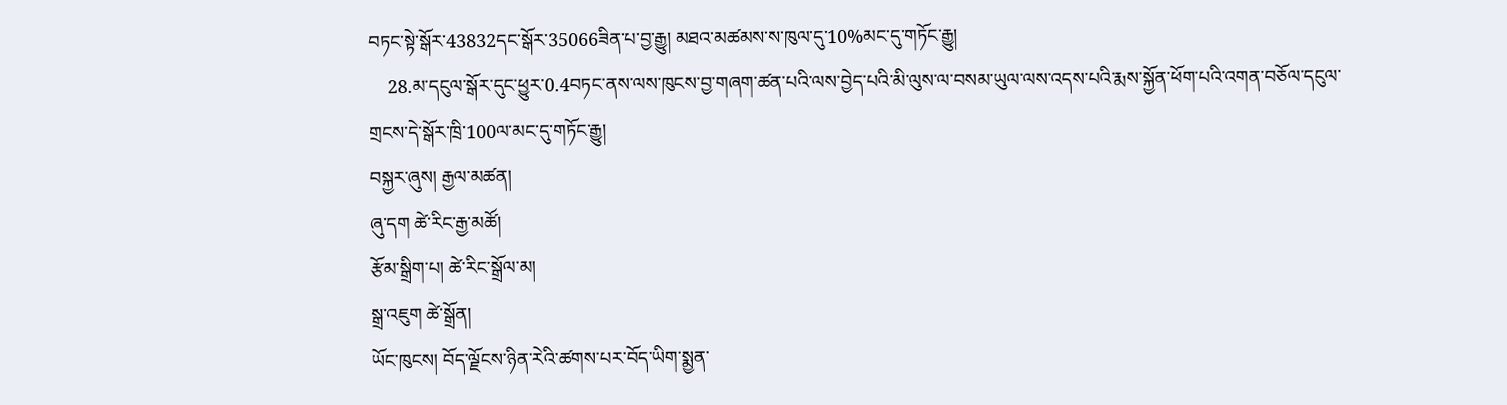བཏང་སྟེ་སྒོར་43832དང་སྒོར་35066ཟིན་པ་བྱ་རྒྱུ། མཐའ་མཚམས་ས་ཁུལ་དུ་10%མང་དུ་གཏོང་རྒྱུ།
    28.མ་དངུལ་སྒོར་དུང་ཕྱུར་0.4བཏང་ནས་ལས་ཁུངས་བྱ་གཞག་ཚན་པའི་ལས་བྱེད་པའི་མི་ལུས་ལ་བསམ་ཡུལ་ལས་འདས་པའི་རྨས་སྐྱོན་ཕོག་པའི་འགན་བཅོལ་དངུལ་གྲངས་དེ་སྒོར་ཁྲི་100ལ་མང་དུ་གཏོང་རྒྱུ།
བསྐྱར་ཞུས། རྒྱལ་མཚན།
ཞུ་དག ཚེ་རིང་རྒྱ་མཚོ།
རྩོམ་སྒྲིག་པ། ཚེ་རིང་སྒྲོལ་མ།
སྒྲ་འཇུག ཚེ་སྒྲོན།
ཡོང་ཁུངས། བོད་ལྗོངས་ཉིན་རེའི་ཚགས་པར་བོད་ཡིག་སྨྱན་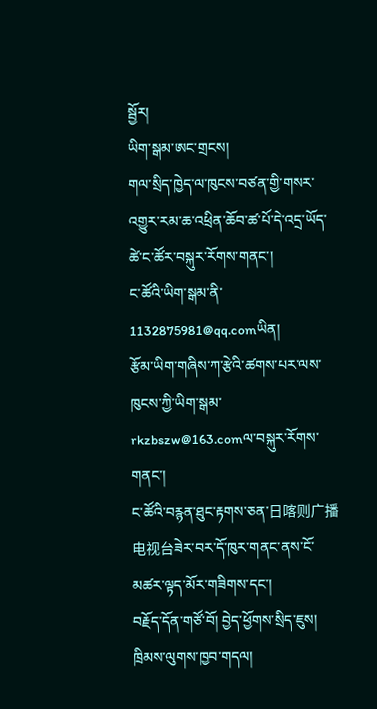སྦྱོར།
ཡིག་སྒམ་ཨང་གྲངས།
གལ་སྲིད་ཁྱེད་ལ་ཁུངས་བཙན་གྱི་གསར་འགྱུར་རམ་ཆ་འཕྲིན་ཆོབ་ཚ་པོ་དེ་འདྲ་ཡོད་ཚེ་ང་ཚོར་བསྐུར་རོགས་གནང་།
ང་ཚོའི་ཡིག་སྒམ་ནི་1132875981@qq.comཡིན།
རྩོམ་ཡིག་གཞིས་ཀ་རྩེའི་ཚགས་པར་ལས་ཁུངས་ཀྱི་ཡིག་སྒམ་rkzbszw@163.comལ་བསྐུར་རོགས་གནང་།
ང་ཚོའི་བརྙན་ཐུང་རྟགས་ཅན་日喀则广播电视台ཟེར་བར་དོ་ཁུར་གནང་ནས་ངོ་མཚར་ལྟད་མོར་གཟིགས་དང་།
བརྗོད་དོན་གཙོ་བོ། བྱེད་ཕྱོགས་སྲིད་ཇུས། ཁྲིམས་ལུགས་ཁྱབ་གདལ།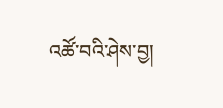འཚོ་བའི་ཤེས་བྱ།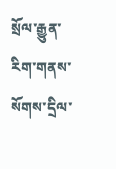སྲོལ་རྒྱུན་རིག་གནས་སོགས་དྲིལ་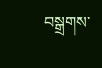བསྒྲགས་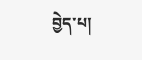བྱེད་པ།